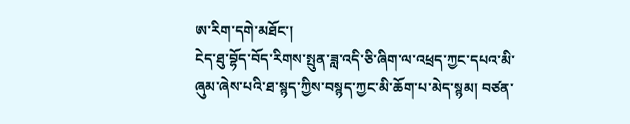ཨ་རིག་དགེ་མཐོང་།
ངེད་ཐུ་བྷོད་བོད་རིགས་སྤུན་ཟླ་འདི་ཅི་ཞིག་ལ་འཕྲད་ཀྱང་དཔའ་མི་ཞུམ་ཞེས་པའི་ཐ་སྙད་ཀྱིས་བསྙད་ཀྱང་མི་ཆོག་པ་མེད་སྙམ། བཙན་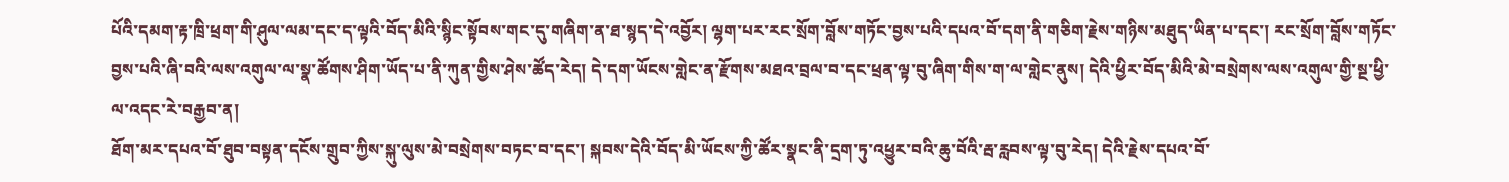པོའི་དམག་རྟ་ཁྲི་ཕྲག་གི་ཤུལ་ལམ་དང་ད་ལྟའི་བོད་མིའི་སྙིང་སྟོབས་གང་དུ་གཞིག་ན་ཐ་སྙད་དེ་འབྱོར། ལྷག་པར་རང་སྲོག་བློས་གཏོང་བྱས་པའི་དཔའ་བོ་དག་ནི་གཅིག་རྗེས་གཉིས་མཐུད་ཡིན་པ་དང་། རང་སྲོག་བློས་གཏོང་བྱས་པའི་ཞི་བའི་ལས་འགུལ་ལ་སྣ་ཚོགས་ཤིག་ཡོད་པ་ནི་ཀུན་གྱིས་ཤེས་ཚོད་རེད། དེ་དག་ཡོངས་གླེང་ན་རྫོགས་མཐའ་བྲལ་བ་དང་ཕྲན་ལྟ་བུ་ཞིག་གིས་ག་ལ་གླེང་ནུས། དེའི་ཕྱིར་བོད་མིའི་མེ་བསྲེགས་ལས་འགུལ་གྱི་སྔ་ཕྱི་ལ་འདང་རེ་བརྒྱབ་ན།
ཐོག་མར་དཔའ་བོ་ཐུབ་བསྟན་དངོས་གྲུབ་ཀྱིས་སྐུ་ལུས་མེ་བསྲེགས་བཏང་བ་དང་། སྐབས་དེའི་བོད་མི་ཡོངས་ཀྱི་ཚོར་སྣང་ནི་དྲག་ཏུ་འཕྱུར་བའི་ཆུ་བོའི་རྦ་རླབས་ལྟ་བུ་རེད། དེའི་རྗེས་དཔའ་བོ་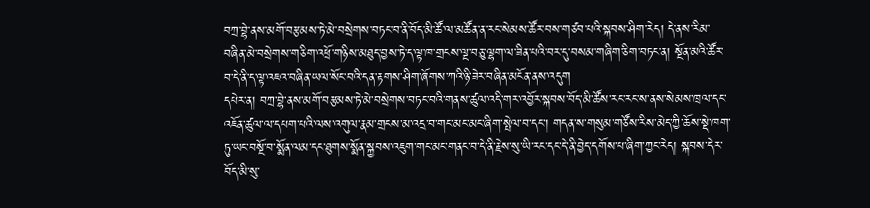བཀྲ་བྷེ་ནས་མགོ་བརྩམས་ཏེ་མེ་བསྲེགས་བཏང་བ་ནི་བོད་མི་ཚོ་ལ་མཚོན་ན་རང་སེམས་ཚོར་བས་གཙབ་པའི་སྐབས་ཤིག་རེད། དེ་ནས་རིམ་བཞིན་མེ་བསྲེགས་གཅིག་འཕྲོ་གཉིས་མཐུད་བྱས་ཏེ་ད་ལྟ་ཁ་གྲངས་ལྔ་བཅུ་ལྷག་ལ་ཟིན་པའི་བར་དུ་བསམ་གཞིག་ཅིག་བཏང་ན། སྔོན་མའི་ཚོར་བ་དེ་ནི་ད་ལྟ་འཇའ་བཞིན་ཡལ་སོང་བའི་དན་རྟགས་ཤིག་ཞོགས་ཀའི་ཉི་ཟེར་བཞིན་མངོན་ནས་འདུག
དཔེར་ན། བཀྲ་བྷེ་ནས་མགོ་བརྩམས་ཏེ་མེ་བསྲེགས་བཏང་བའི་གནས་ཚུལ་འདི་གར་འབྱོར་སྐབས་བོད་མི་ཚོས་རང་རང་ས་ནས་སེམས་ཁྲལ་དང་འཇོན་ཚུལ་ལ་དཔག་པའི་ལས་འགུལ་རྣམ་གྲངས་མ་འདྲ་བ་གང་མང་མང་ཞིག་སྤེལ་བ་དང་། གདན་ས་གསུམ་གཙོས་རིས་མེད་ཀྱི་ཆོས་སྡེ་ཁག་ཏུ་ཡང་བསྔོ་བ་སྨོན་ལམ་དང་ཐུགས་སྨོན་སྐྱབས་འཇུག་གང་མང་གནང་བ་དེ་ནི་རྗེས་སུ་ཡི་རང་དང་དེ་ནི་བྱེད་དགོས་པ་ཞིག་ཀྱང་རེད། སྐབས་དེར་བོད་མི་སུ་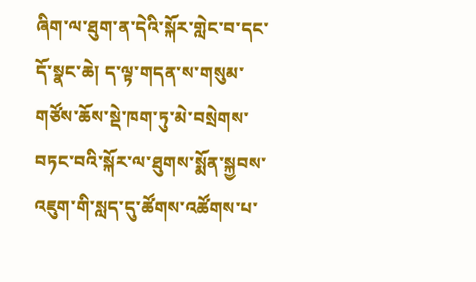ཞིག་ལ་ཐུག་ན་དེའི་སྐོར་གླེང་བ་དང་དོ་སྣང་ཆེ། ད་ལྟ་གདན་ས་གསུམ་གཙོས་ཆོས་སྡེ་ཁག་ཏུ་མེ་བསྲེགས་བཏང་བའི་སྐོར་ལ་ཐུགས་སྨོན་སྐྱབས་འཇུག་གི་སླད་དུ་ཚོགས་འཚོགས་པ་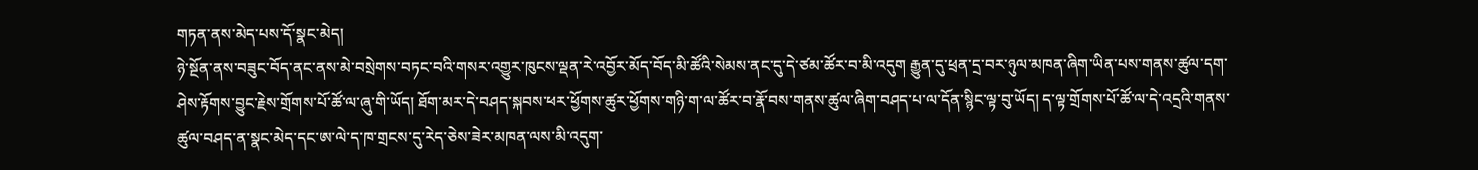གཏན་ནས་མེད་པས་དོ་སྣང་མེད།
ཉེ་སྔོན་ནས་བཟུང་བོད་ནང་ནས་མེ་བསྲེགས་བཏང་བའི་གསར་འགྱུར་ཁུངས་ལྡན་རེ་འབྱོར་མོད་བོད་མི་ཚོའི་སེམས་ནང་དུ་དེ་ཙམ་ཚོར་བ་མི་འདུག རྒྱུན་དུ་ཕྲན་དྲ་བར་ཉུལ་མཁན་ཞིག་ཡིན་པས་གནས་ཚུལ་དག་ཤེས་རྟོགས་བྱུང་རྗེས་གྲོགས་པོ་ཚོ་ལ་ཞུ་གི་ཡོད། ཐོག་མར་དེ་བཤད་སྐབས་ཕར་ཕྱོགས་ཚུར་ཕྱོགས་གཉི་ག་ལ་ཚོར་བ་རྣོ་བས་གནས་ཚུལ་ཞིག་བཤད་པ་ལ་དོན་སྙིང་ལྟ་བུ་ཡོད། ད་ལྟ་གྲོགས་པོ་ཚོ་ལ་དེ་འདྲའི་གནས་ཚུལ་བཤད་ན་སྣང་མེད་དང་ཨ་ལེ་ད་ཁ་གྲངས་དུ་རེད་ཅེས་ཟེར་མཁན་ལས་མི་འདུག་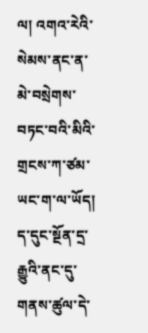ལ། འགའ་རེའི་སེམས་ནང་ན་མེ་བསྲེགས་བཏང་བའི་མིའི་གྲངས་ཀ་ཙམ་ཡང་ག་ལ་ཡོད། ད་དུང་སྔོན་དྲ་རྒྱུའི་ནང་དུ་གནས་ཚུལ་དེ་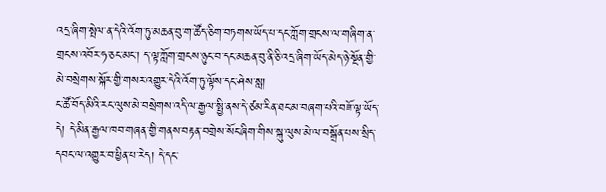འདྲ་ཞིག་སྤེལ་ན་དེའི་འོག་ཏུ་མཆན་བུ་ག་ཚོད་ཅིག་བཏགས་ཡོད་པ་དང་ཀློག་གྲངས་ལ་གཞིག་ན་གྲངས་འབོར་ཧ་ཅང་མང་། ད་ལྟ་ཀློག་གྲངས་ཉུང་བ་དང་མཆན་བུ་ནི་ཅི་འདྲ་ཞིག་ཡོད་མེད་ཉེ་སྔོན་གྱི་མེ་བསྲེགས་སྐོར་གྱི་གསར་འགྱུར་དེའི་འོག་ཏུ་ལྟོས་དང་ཤེས་སླ།
ང་ཚོ་བོད་མིའི་རང་ལུས་མེ་བསྲེགས་འདི་ལ་རྒྱལ་སྤྱི་ནས་དེ་ཙམ་རིན་ཐང་མ་བཞག་པའི་བཟོ་ལྟ་ཡོད་དེ། དེ་མིན་རྒྱལ་ཁབ་གཞན་གྱི་གནས་བརྟན་བགྲེས་སོང་ཞིག་གིས་སྐུ་ལུས་མེ་ལ་བསྒྲོན་པས་སྲིད་དབང་ལ་འགྱུར་བ་ཕྱིན་པ་རེད། དེ་དང་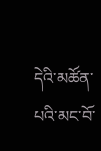དེའི་མཚོན་པའི་མང་བོ་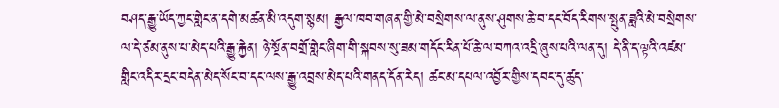བཤད་རྒྱུ་ཡོད་ཀྱང་གླེང་ན་དགེ་མཚན་མི་འདུག་སྙམ། རྒྱལ་ཁབ་གཞན་གྱི་མེ་བསྲེགས་ལ་ནུས་ཤུགས་ཆེ་བ་དང་བོད་རིགས་སྤུན་ཟླའི་མེ་བསྲེགས་ལ་དེ་ཙམ་ནུས་པ་མེད་པའི་རྒྱུ་རྐྱེན། ཉེ་སྔོན་བགྲོ་གླེང་ཞིག་གི་སྐབས་སུ་ཟམ་གདོང་རིན་པོ་ཆེ་ལ་བཀའ་འདྲི་ཞུས་པའི་ལན་དུ། དེ་ནི་ད་ལྟའི་འཛམ་གླིང་འདིར་དྲང་བདེན་མེད་སོང་བ་དང་ལས་རྒྱུ་འབྲས་མེད་པའི་གནད་དོན་རེད། ཚང་མ་དཔལ་འབྱོར་གྱིས་དབང་དུ་ཚུད་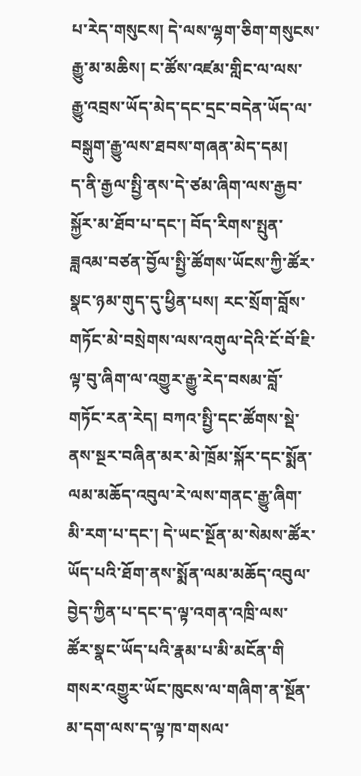པ་རེད་གསུངས། དེ་ལས་ལྷག་ཅིག་གསུངས་རྒྱུ་མ་མཆིས། ང་ཚོས་འཛམ་གླིང་ལ་ལས་རྒྱུ་འབྲས་ཡོད་མེད་དང་དྲང་བདེན་ཡོད་ལ་བསྒུག་རྒྱུ་ལས་ཐབས་གཞན་མེད་དམ།
ད་ནི་རྒྱལ་སྤྱི་ནས་དེ་ཙམ་ཞིག་ལས་རྒྱབ་སྐྱོར་མ་ཐོབ་པ་དང་། བོད་རིགས་སྤུན་ཟླའམ་བཙན་བྱོལ་སྤྱི་ཚོགས་ཡོངས་ཀྱི་ཚོར་སྣང་ཉམ་གུད་དུ་ཕྱིན་པས། རང་སྲོག་བློས་གཏོང་མེ་བསྲེགས་ལས་འགུལ་དེའི་ངོ་བོ་ཇི་ལྟ་བུ་ཞིག་ལ་འགྱུར་རྒྱུ་རེད་བསམ་བློ་གཏོང་རན་རེད། བཀའ་སྤྱི་དང་ཚོགས་སྡེ་ནས་སྔར་བཞིན་མར་མེ་ཁྲོམ་སྐོར་དང་སྨོན་ལམ་མཆོད་འབུལ་རེ་ལས་གནང་རྒྱུ་ཞིག་མི་རག་པ་དང་། དེ་ཡང་སྔོན་མ་སེམས་ཚོར་ཡོད་པའི་ཐོག་ནས་སྨོན་ལམ་མཆོད་འབུལ་བྱེད་ཀྱིན་པ་དང་ད་ལྟ་འགན་འཁྲི་ལས་ཚོར་སྣང་ཡོད་པའི་རྣམ་པ་མི་མངོན་གི
གསར་འགྱུར་ཡོང་ཁུངས་ལ་གཞིག་ན་སྔོན་མ་དག་ལས་ད་ལྟ་ཁ་གསལ་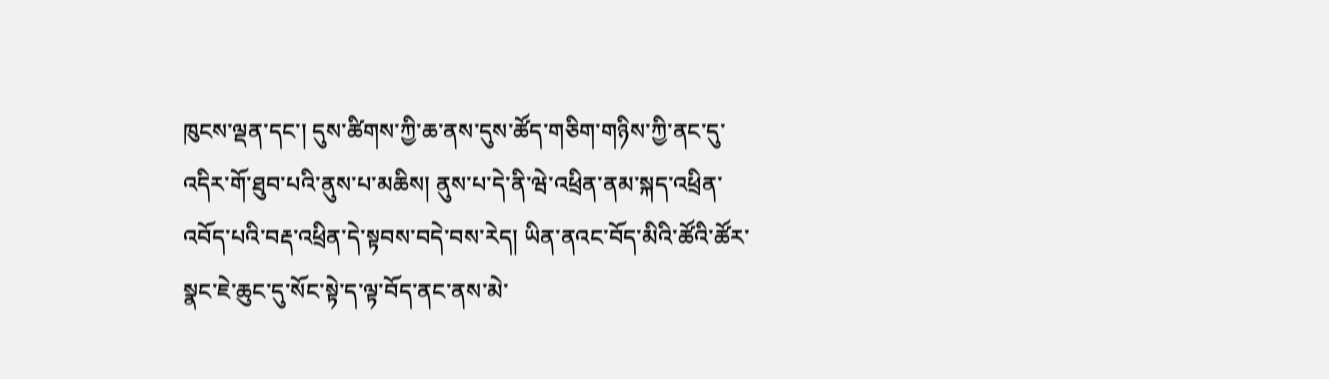ཁུངས་ལྡན་དང་། དུས་ཚིགས་ཀྱི་ཆ་ནས་དུས་ཚོད་གཅིག་གཉིས་ཀྱི་ནང་དུ་འདིར་གོ་ཐུབ་པའི་ནུས་པ་མཆིས། ནུས་པ་དེ་ནི་ཝེ་འཕྲིན་ནམ་སྐད་འཕྲིན་འབོད་པའི་བརྡ་འཕྲིན་དེ་སྟབས་བདེ་བས་རེད། ཡིན་ནའང་བོད་མིའི་ཚོའི་ཚོར་སྣང་ཇེ་ཆུང་དུ་སོང་སྟེ་ད་ལྟ་བོད་ནང་ནས་མེ་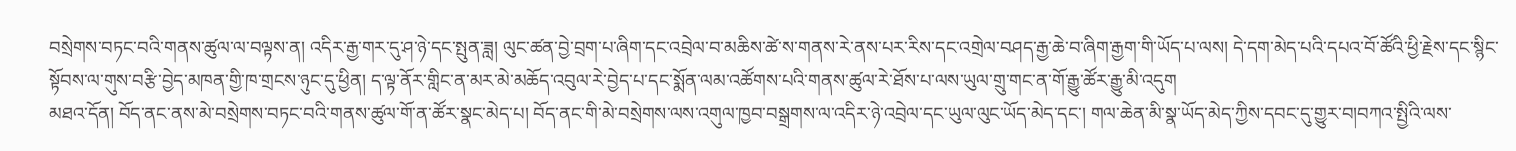བསྲེགས་བཏང་བའི་གནས་ཚུལ་ལ་བལྟས་ན། འདིར་རྒྱ་གར་དུ་ཤ་ཉེ་དང་སྤུན་ཟླ། ལུང་ཚན་བྱེ་བྲག་པ་ཞིག་དང་འབྲེལ་བ་མཆིས་ཚེ་ས་གནས་རེ་ནས་པར་རིས་དང་འགྲེལ་བཤད་རྒྱ་ཆེ་བ་ཞིག་རྒྱག་གི་ཡོད་པ་ལས། དེ་དག་མེད་པའི་དཔའ་བོ་ཚོའི་ཕྱི་རྗེས་དང་སྙིང་སྟོབས་ལ་གུས་བརྩི་བྱེད་མཁན་གྱི་ཁ་གྲངས་ཉུང་དུ་ཕྱིན། ད་ལྟ་ནོར་གླིང་ན་མར་མེ་མཆོད་འབུལ་རེ་བྱེད་པ་དང་སྨོན་ལམ་འཚོགས་པའི་གནས་ཚུལ་རེ་ཐོས་པ་ལས་ཡུལ་གྲུ་གང་ན་གོ་རྒྱུ་ཚོར་རྒྱུ་མི་འདུག
མཐའ་དོན། བོད་ནང་ནས་མེ་བསྲེགས་བཏང་བའི་གནས་ཚུལ་གོ་ན་ཚོར་སྣང་མེད་པ། བོད་ནང་གི་མེ་བསྲེགས་ལས་འགུལ་ཁྱབ་བསྒྲགས་ལ་འདིར་ཉེ་འབྲེལ་དང་ཡུལ་ལུང་ཡོད་མེད་དང་། གལ་ཆེན་མི་སྣ་ཡོད་མེད་ཀྱིས་དབང་དུ་གྱུར་བ།བཀའ་སྤྱིའི་ལས་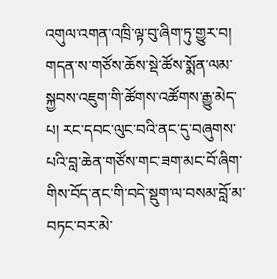འགུལ་འགན་འཁྲི་ལྟ་བུ་ཞིག་ཏུ་གྱུར་བ། གདན་ས་གཙོས་ཆོས་སྡེ་ཚོས་སྨོན་ལམ་སྐྱབས་འཇུག་གི་ཚོགས་འཚོགས་རྒྱུ་མེད་པ། རང་དབང་ལུང་བའི་ནང་དུ་བཞུགས་པའི་བླ་ཆེན་གཙོས་གང་ཟག་མང་བོ་ཞིག་གིས་བོད་ནང་གི་བདེ་སྡུག་ལ་བསམ་བློ་མ་བཏང་བར་མེ་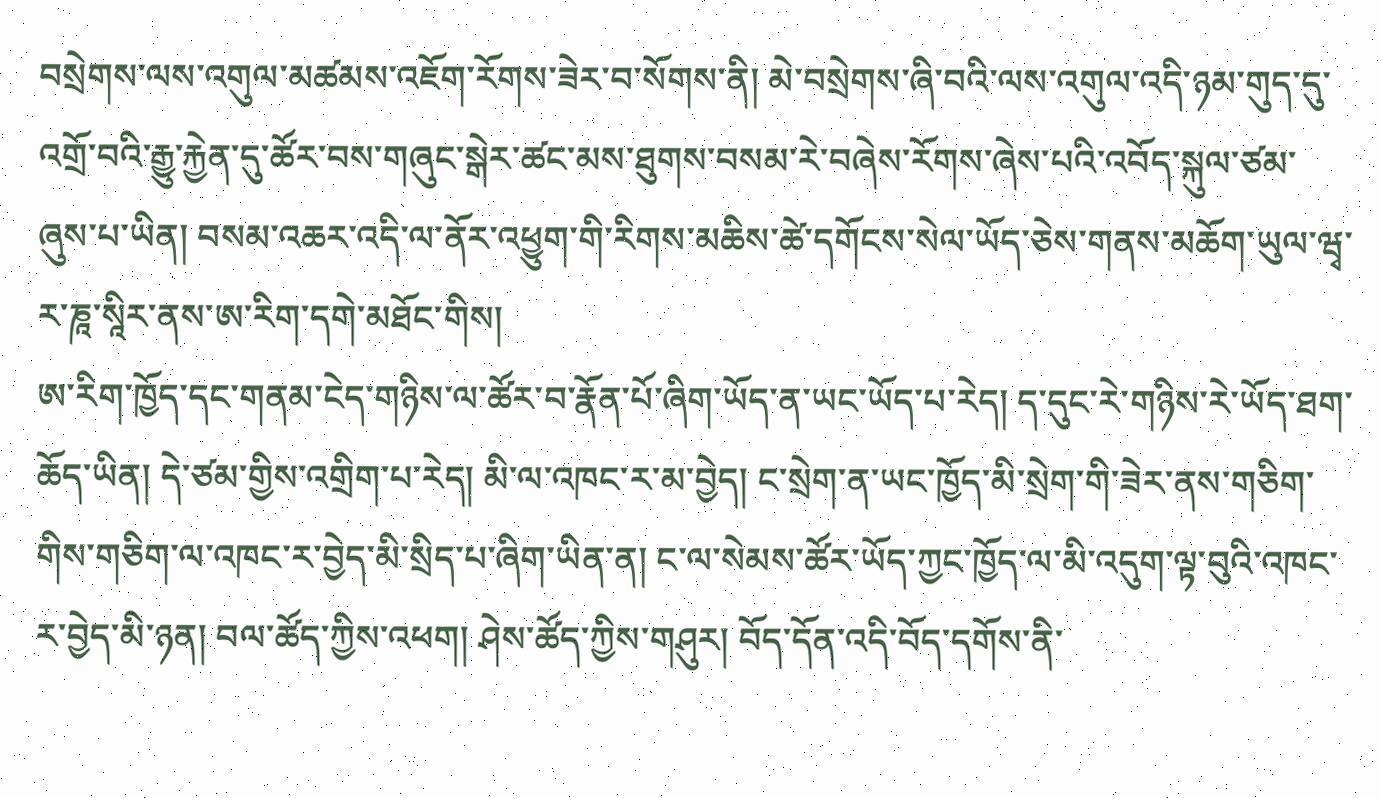བསྲེགས་ལས་འགུལ་མཚམས་འཇོག་རོགས་ཟེར་བ་སོགས་ནི། མེ་བསྲེགས་ཞི་བའི་ལས་འགུལ་འདི་ཉམ་གུད་དུ་འགྲོ་བའི་རྒྱུ་རྐྱེན་དུ་ཚོར་བས་གཞུང་སྒེར་ཚང་མས་ཐུགས་བསམ་རེ་བཞེས་རོགས་ཞེས་པའི་འབོད་སྐུལ་ཙམ་ཞུས་པ་ཡིན། བསམ་འཆར་འདི་ལ་ནོར་འཕྱུག་གི་རིགས་མཆིས་ཚེ་དགོངས་སེལ་ཡོད་ཅེས་གནས་མཆོག་ཡུལ་ཝྭ་ར་ཎཱ་སཱིར་ནས་ཨ་རིག་དགེ་མཐོང་གིས།
ཨ་རིག་ཁྱོད་དང་གནམ་ངེད་གཉིས་ལ་ཚོར་བ་རྣོན་པོ་ཞིག་ཡོད་ན་ཡང་ཡོད་པ་རེད། ད་དུང་རེ་གཉིས་རེ་ཡོད་ཐག་ཆོད་ཡིན། དེ་ཙམ་གྱིས་འགྲིག་པ་རེད། མི་ལ་འཁང་ར་མ་བྱེད། ང་སྲེག་ན་ཡང་ཁྱོད་མི་སྲེག་གི་ཟེར་ནས་གཅིག་གིས་གཅིག་ལ་འཁང་ར་བྱེད་མི་སྲིད་པ་ཞིག་ཡིན་ན། ང་ལ་སེམས་ཚོར་ཡོད་ཀྱང་ཁྱོད་ལ་མི་འདུག་ལྟ་བུའི་འཁང་ར་བྱེད་མི་ཉན། བལ་ཚོད་ཀྱིས་འཕག། ཤེས་ཚོད་ཀྱིས་གཤུར། བོད་དོན་འདི་བོད་དགོས་ནི་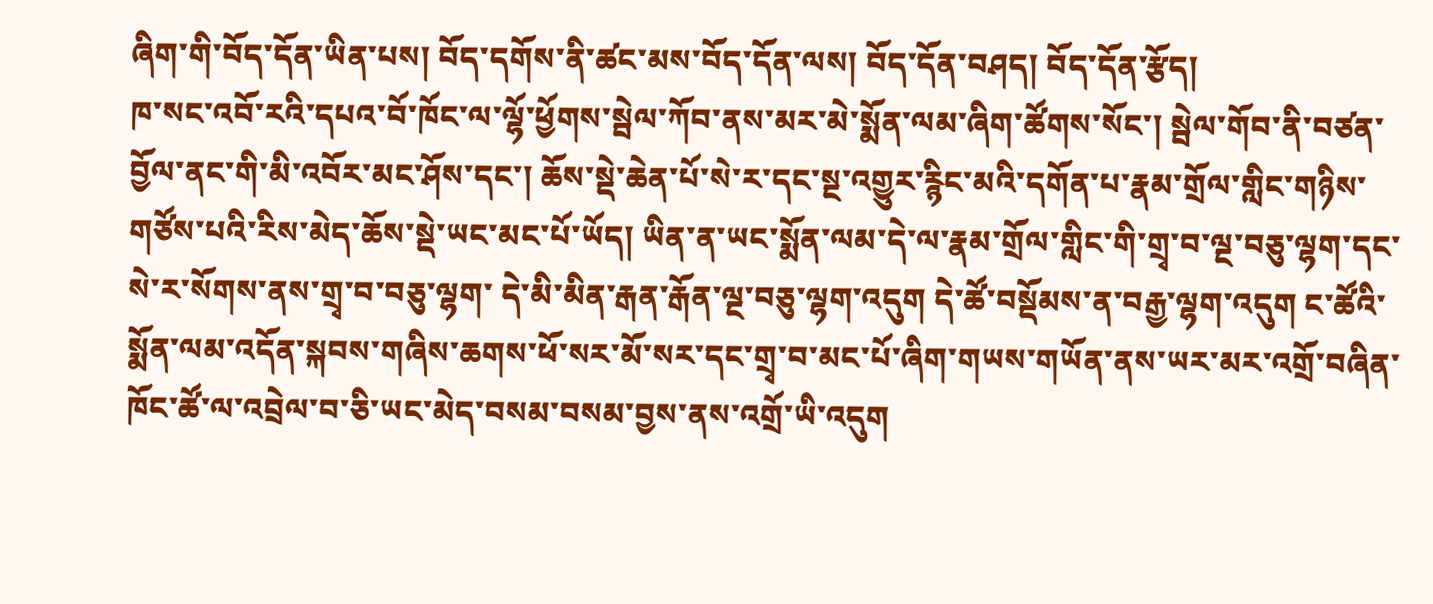ཞིག་གི་བོད་དོན་ཡིན་པས། བོད་དགོས་ནི་ཚང་མས་བོད་དོན་ལས། བོད་དོན་བཤད། བོད་དོན་རྩོད།
ཁ་སང་འབོ་རའི་དཔའ་བོ་ཁོང་ལ་ལྷོ་ཕྱོགས་སྦེལ་ཀོབ་ནས་མར་མེ་སྨོན་ལམ་ཞིག་ཚོགས་སོང་། སྦེལ་གོབ་ནི་བཙན་བྱོལ་ནང་གི་མི་འབོར་མང་ཤོས་དང་། ཆོས་སྡེ་ཆེན་པོ་སེ་ར་དང་སྔ་འགྱུར་རྙིང་མའི་དགོན་པ་རྣམ་གྲོལ་གླིང་གཉིས་གཙོས་པའི་རིས་མེད་ཆོས་སྡེ་ཡང་མང་པོ་ཡོད། ཡིན་ན་ཡང་སྨོན་ལམ་དེ་ལ་རྣམ་གྲོལ་གླིང་གི་གྲྭ་བ་ལྔ་བཅུ་ལྷག་དང་སེ་ར་སོགས་ནས་གྲྭ་བ་བཅུ་ལྷག་ དེ་མི་མིན་རྒན་རྒོན་ལྔ་བཅུ་ལྷག་འདུག དེ་ཚོ་བསྡོམས་ན་བརྒྱ་ལྷག་འདུག ང་ཚོའི་སྨོན་ལམ་འདོན་སྐབས་གཞིས་ཆགས་ཕོ་སར་མོ་སར་དང་གྲྭ་བ་མང་པོ་ཞིག་གཡས་གཡོན་ནས་ཡར་མར་འགྲོ་བཞིན་ཁོང་ཚོ་ལ་འབྲེལ་བ་ཅི་ཡང་མེད་བསམ་བསམ་བྱས་ནས་འགྲོ་ཡི་འདུག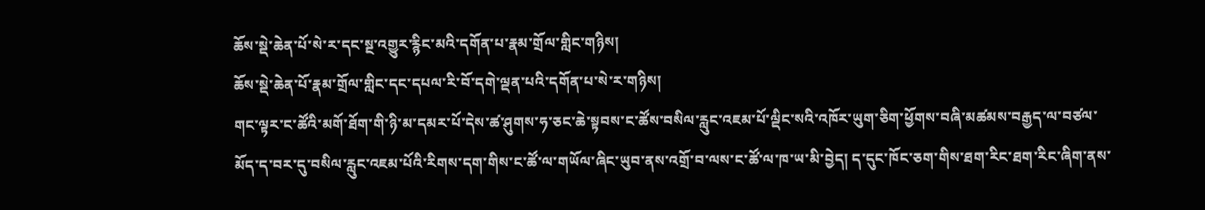ཆོས་སྡེ་ཆེན་པོ་སེ་ར་དང་སྔ་འགྱུར་རྙིང་མའི་དགོན་པ་རྣམ་གྲོལ་གླིང་གཉིས།
ཆོས་སྡེ་ཆེན་པོ་རྣམ་གྲོལ་གླིང་དང་དཔལ་རི་བོ་དགེ་ལྡན་པའི་དགོན་པ་སེ་ར་གཉིས།
གང་ལྟར་ང་ཚོའི་མགོ་ཐོག་གི་ཉི་མ་དམར་པོ་དེས་ཚ་ཤུགས་ཧ་ཅང་ཆེ་སྟབས་ང་ཚོས་བསིལ་རླུང་འཇམ་པོ་ལྡིང་སའི་འཁོར་ཡུག་ཅིག་ཕྱོགས་བཞི་མཚམས་བརྒྱད་ལ་བཙལ་མོད་ད་བར་དུ་བསིལ་རླུང་འཇམ་པོའི་རིགས་དག་གིས་ང་ཚོ་ལ་གཡོལ་ཞིང་ཡུབ་ནས་འགྲོ་བ་ལས་ང་ཚོ་ལ་ཁ་ཡ་མི་བྱེད། ད་དུང་ཁོང་ཅག་གིས་ཐག་རིང་ཐག་རིང་ཞིག་ནས་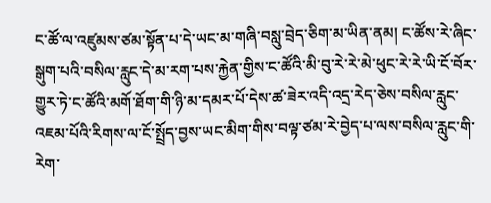ང་ཚོ་ལ་འཛུམས་ཙམ་སྟོན་པ་དེ་ཡང་མ་གཞི་བསླུ་བྲེད་ཅིག་མ་ཡིན་ནམ། ང་ཚོས་རེ་ཞིང་སྒུག་པའི་བསིལ་རླུང་དེ་མ་རག་པས་རྐྱེན་གྱིས་ང་ཚོའི་མི་བུ་རེ་རེ་མེ་ཕུང་རེ་རེ་ཡི་ངོ་བོར་གྱུར་ཏེ་ང་ཚོའི་མགོ་ཐོག་གི་ཉི་མ་དམར་པོ་དེས་ཚ་ཟེར་འདི་འདྲ་རེད་ཅེས་བསིལ་རླུང་འཇམ་པོའི་རིགས་ལ་ངོ་སྤྲོད་བྱས་ཡང་མིག་གིས་བལྟ་ཙམ་རེ་བྱེད་པ་ལས་བསིལ་རླུང་གི་རེག་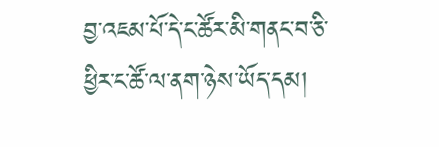བྱ་འཇམ་པོ་དེ་ང་ཚོར་མི་གནང་བ་ཅི་ཕྱིར་ང་ཚོ་ལ་ནག་ཉེས་ཡོད་དམ།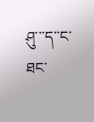ཤུ་་་ད་་ང་ཐང་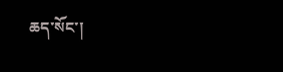ཆད་སོང་།